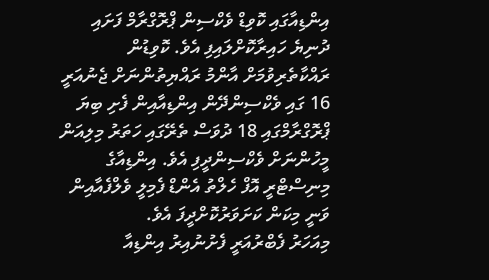އިންޑިއާގައި ކޮވިޑް ވެކްސިން ޕްރޮގްރާމް ފަށައި ދުނިޔެ ހައިރާކޮށްލައިފި އެވެ. ކޮވިޑުން ރައްކާތެރިވުމަށް އާންމު ރައްޔިތުންނަށް ޖެނުއަރީ 16 ގައި ވެކްސިންދޭން އިންޑިއާއިން ފެށި ބިޔަ ޕްރޮގްރާމްގައި 18 ދުވަސް ތެރޭގައި ހަތަރު މިލިއަން މީހުންނަށް ވެކްސިންދީފި އެވެ. އިންޑިއާގެ މިނިސްޓްރީ އޮފް ހެލްތު އެންޑް ފެމިލީ ވެލްފެއާއިން ވަނީ މިކަން ކަށަވަރުކޮށްދީފަ އެވެ.
މިއަހަރު ފެބްރުއަރީ ފެށުނުއިރު އިންޑިއާ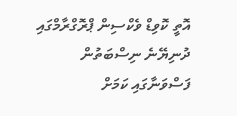އޮތީ ކޮވިޑް ވެކްސިން ޕްރޮގްރާމްގައި ދުނިޔޭނެ ނިސްބަތުން ފަސްވަނާގައި ކަމަށް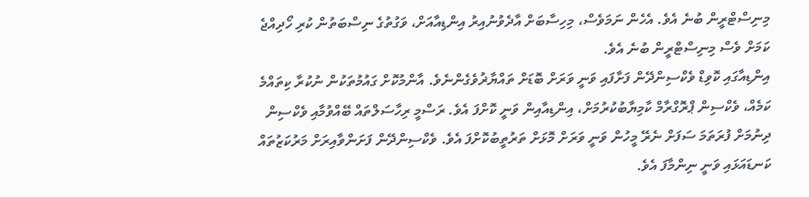މިނިސްޓްރީން ބުނެ އެވެ. އެހެން ނަމަވެސް، މިހިސާބަށް އާދެވުނުއިރު އިންޑިއާއަށް، ވަގުތުގެ ނިސްބަތުން ކުރި ހޯދިއްޖެ ކަމަށް ވެސް މިނިސްޓްރީން ބުނެ އެވެ.
އިންޑިއާގައި ކޮވިޑް ވެކްސިންދޭން ފަށާފައި ވަނީ ވަރަށް ބޮޑަށް ތައްޔާޜުވެގެންނެވެ. އާންމުކޮށް ގައުމުތަކުން ނުކުރާ ކިތައްމެ ކަމެއް، ވެކްސިން ޕްރޮގްރާމް ކާމިޔާބުކުރުމަށް، އިންޑިއާއިން ވަނީ ކޮށްފަ އެވެ. ރަސްމީ ރިހާސަލްތައް ބޭއްވުމާއި ވެކްސިން ދިނުމަށް ފުރަތަމަ ސަފަށް ނެރޭ މީހުން ވަނީ ވަރަށް މޮޅަށް ތަރުތީބުކޮށްފަ އެވެ. ވެކްސިންދޭން ފަށަންވާއިރަށް މަރުކަޒުތައް ކަނޑައަޅައި ވަނީ ނިންމާފަ އެވެ.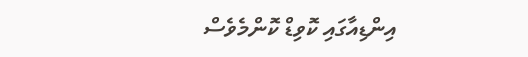އިންޑިއާގައި ކޮވިޑް ކޮންމެވެސް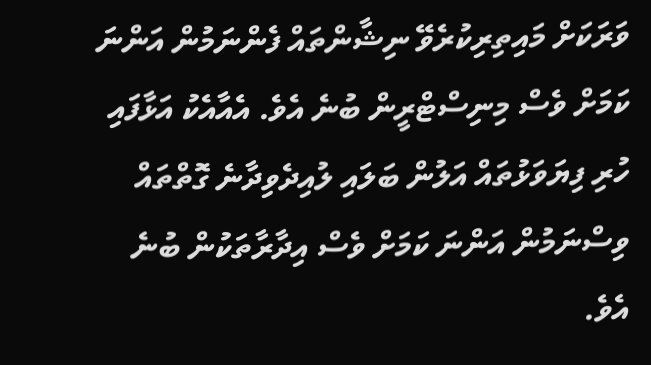ވަރަކަށް މައިތިރިކުރެވޭ ނިޝާންތައް ފެންނަމުން އަންނަ ކަމަށް ވެސް މިނިސްޓްރީން ބުނެ އެވެ. އެއާއެކު އަޅާފައި ހުރި ފިޔަވަޅުތައް އަލުން ބަލައި ލުއިދެވިދާނެ ގޮތްތައް ވިސްނަމުން އަންނަ ކަމަށް ވެސް އިދާރާތަކުން ބުނެ އެވެ.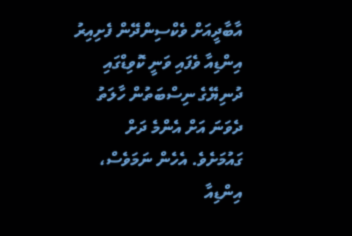އާބާދީއަށް ވެކްސިންދޭން ފެށިއިރު އިންޑިއާ ވެފައި ވަނީ ކޮވިޑްގައި ދުނިޔޭގެ ނިސްބަތުން ހާލަތު ދެވަނަ އަށް އެންމެ ދަށް ގައުމަށެވެ. އެހެން ނަމަވެސް، އިންޑިއާ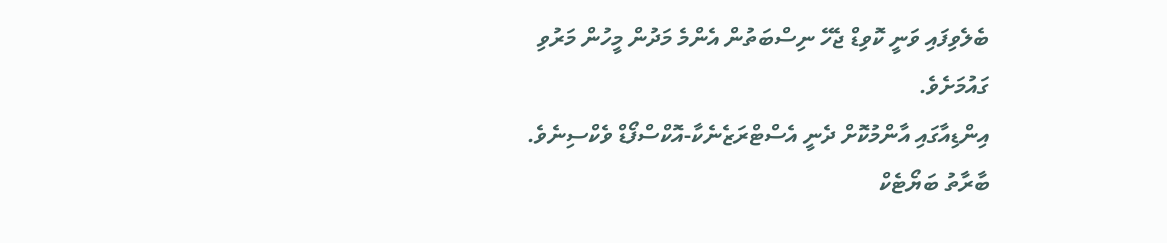ބެލެވިފައި ވަނީ ކޮވިޑް ޖެހޭ ނިސްބަތުން އެންމެ މަދުން މީހުން މަރުވި ގައުމަށެވެ.
އިންޑިއާގައި އާންމުކޮށް ދެނީ އެސްޓްރަޒެނެކާ-އޮކްސްފޯޑް ވެކްސިނެވެ. ބާރާތު ބަޔޯޓެކް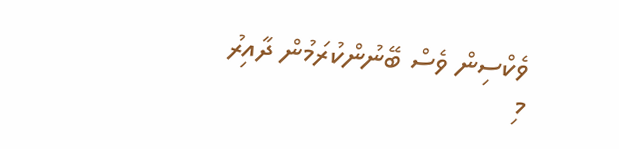ވެކްސިން ވެސް ބޭނުންކުރަމުން ދާއިރު މި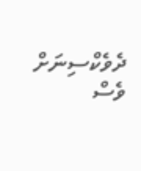ދެވެކްސިނަށް ވެސް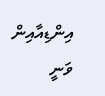އިންޑިއާއިން ވަނީ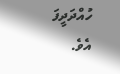ހުއްދަދީފަ އެވެ.